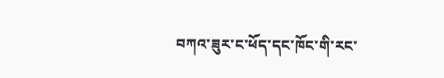བཀའ་ཟུར་ང་ཕོད་དང་ཁོང་གི་རང་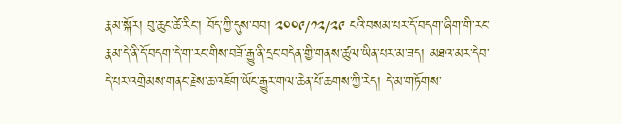རྣམ་སྐོར། བུ་ཆུང་ཚེ་རིང་། བོད་ཀྱི་དུས་བབ། ༢༠༠༩/༡༢/༢༩ ངའི་བསམ་པར་དོ་བདག་ཞིག་གི་རང་རྣམ་དེ་ནི་དོ་བདག་དེ་ག་རང་གིས་བཟོ་རྒྱུ་ནི་དྲང་བདེན་གྱི་གནས་ཚུལ་ཡིན་པར་མ་ཟད། མཐའ་མར་དེབ་དེ་པར་འགྲེམས་གནང་རྗེས་ཆ་འཇོག་ཡོང་རྒྱུར་གལ་ཆེན་པོ་ཆགས་ཀྱི་རེད། དེ་མ་གཏོགས་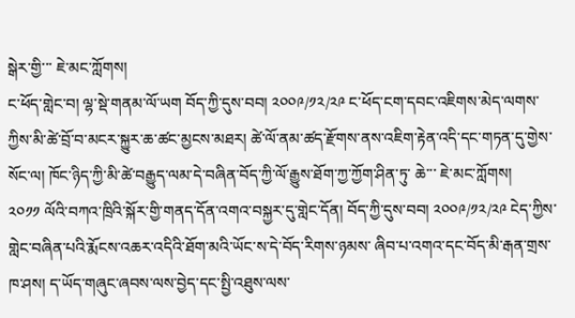སྒེར་གྱི་་་ ཇེ་མང་ཀློགས།
ང་ཕོད་གླེང་བ། ལྷ་སྡེ་གནམ་ལོ་ཡག བོད་ཀྱི་དུས་བབ། ༢༠༠༩/༡༢/༢༩ ང་ཕོད་ངག་དབང་འཇིགས་མེད་ལགས་ཀྱིས་མི་ཚེ་བྲོ་བ་མངར་སྐྱུར་ཆ་ཚང་མྱངས་མཐར། ཚེ་ལོ་ནམ་ཚད་རྫོགས་ནས་འཇིག་རྟེན་འདི་དང་གཏན་དུ་གྱེས་སོང་ལ། ཁོང་ཉིད་ཀྱི་མི་ཚེ་བརྒྱུད་ལམ་དེ་བཞིན་བོད་ཀྱི་ལོ་རྒྱུས་ཐོག་ཀྱ་ཀྱོག་ཤིན་ཏུ་ ཆེ་་་ ཇེ་མང་ཀློགས།
༢༠༡༡ ལོའི་བཀའ་ཁྲིའི་སྐོར་གྱི་གནད་དོན་འགའ་བསྐྱར་དུ་གླེང་དོན། བོད་ཀྱི་དུས་བབ། ༢༠༠༩/༡༢/༢༩ ངེད་ཀྱིས་གླེང་བཞིན་པའི་རྨོངས་འཆར་འདིའི་ཐོག་མའི་ཡོང་ས་དེ་བོད་རིགས་ཉམས་ ཞིབ་པ་འགའ་དང་བོད་མི་རྒན་གྲས་ཁ་ཤས། ད་ཡོད་གཞུང་ཞབས་ལས་བྱེད་དང་སྤྱི་འཐུས་ལས་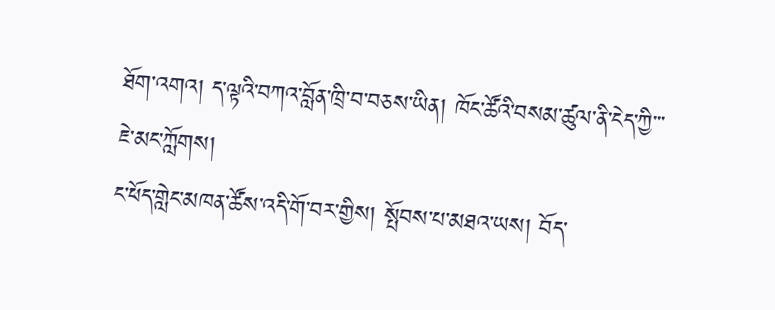ཐོག་འགའ། ད་ལྟའི་བཀའ་བློན་ཁྲི་བ་བཅས་ཡིན། ཁོང་ཚོའི་བསམ་ཚུལ་ནི་ངེད་ཀྱི་་་ ཇེ་མང་ཀློགས།
ང་ཕོད་གླེང་མཁན་ཚོས་འདི་གོ་བར་གྱིས། སྤོབས་པ་མཐའ་ཡས། བོད་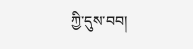ཀྱི་དུས་བབ།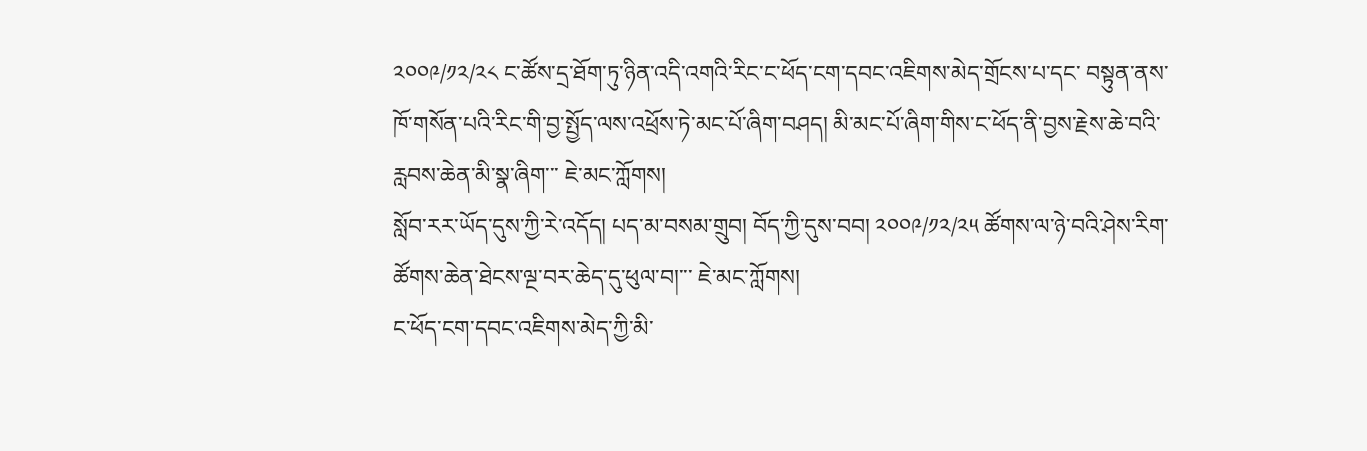༢༠༠༩/༡༢/༢༨ ང་ཚོས་དྲ་ཐོག་ཏུ་ཉིན་འདི་འགའི་རིང་ང་ཕོད་ངག་དབང་འཇིགས་མེད་གྲོངས་པ་དང་ བསྟུན་ནས་ཁོ་གསོན་པའི་རིང་གི་བྱ་སྤྱོད་ལས་འཕྲོས་ཏེ་མང་པོ་ཞིག་བཤད། མི་མང་པོ་ཞིག་གིས་ང་ཕོད་ནི་བྱས་རྗེས་ཆེ་བའི་རླབས་ཆེན་མི་སྣ་ཞིག་་་ ཇེ་མང་ཀློགས།
སློབ་རར་ཡོད་དུས་ཀྱི་རེ་འདོད། པད་མ་བསམ་གྲུབ། བོད་ཀྱི་དུས་བབ། ༢༠༠༩/༡༢/༢༥ ཚོགས་ལ་ཉེ་བའི་ཤེས་རིག་ཚོགས་ཆེན་ཐེངས་ལྔ་བར་ཆེད་དུ་ཕུལ་བ།་་་ ཇེ་མང་ཀློགས།
ང་ཕོད་ངག་དབང་འཇིགས་མེད་ཀྱི་མི་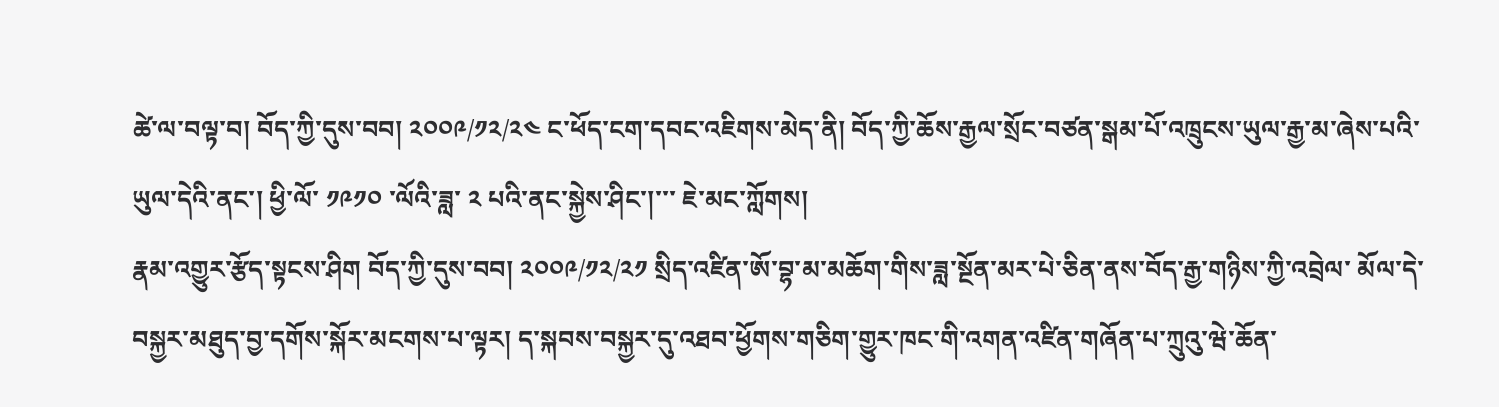ཚེ་ལ་བལྟ་བ། བོད་ཀྱི་དུས་བབ། ༢༠༠༩/༡༢/༢༤ ང་ཕོད་ངག་དབང་འཇིགས་མེད་ནི། བོད་ཀྱི་ཆོས་རྒྱལ་སྲོང་བཙན་སྒམ་པོ་འཁྲུངས་ཡུལ་རྒྱ་མ་ཞེས་པའི་ཡུལ་དེའི་ནང་། ཕྱི་ལོ་ ༡༩༡༠ ་ལོའི་ཟླ་ ༢ པའི་ནང་སྐྱེས་ཤིང་།་་་ ཇེ་མང་ཀློགས།
རྣམ་འགྱུར་རྩོད་སྟངས་ཤིག བོད་ཀྱི་དུས་བབ། ༢༠༠༩/༡༢/༢༡ སྲིད་འཛིན་ཨོ་བྷ་མ་མཆོག་གིས་ཟླ་སྔོན་མར་པེ་ཅིན་ནས་བོད་རྒྱ་གཉིས་ཀྱི་འབྲེལ་ མོལ་དེ་བསྐྱར་མཐུད་བྱ་དགོས་སྐོར་མངགས་པ་ལྟར། ད་སྐབས་བསྐྱར་དུ་འཐབ་ཕྱོགས་གཅིག་གྱུར་ཁང་གི་འགན་འཛིན་གཞོན་པ་ཀྲུའུ་ཝེ་ཆོན་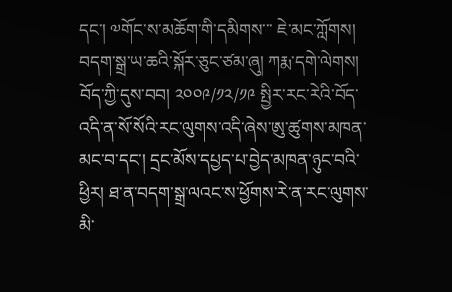དང་། ༧གོང་ས་མཆོག་གི་དམིགས་་་ ཇེ་མང་ཀློགས།
བདག་སྒྲ་ཡ་ཆའི་སྐོར་ཅུང་ཙམ་ཞུ། ཀརྨ་དགེ་ལེགས། བོད་ཀྱི་དུས་བབ། ༢༠༠༩/༡༢/༡༩ སྤྱིར་རང་རེའི་བོད་འདི་ན་སོ་སོའི་རང་ལུགས་འདི་ཞེས་ཨུ་ཚུགས་མཁན་མང་བ་དང་། དྲང་མོས་དཔྱད་པ་བྱེད་མཁན་ཉུང་བའི་ཕྱིར། ཐ་ན་བདག་སྒྲ་ལའང་ས་ཕྱོགས་རེ་ན་རང་ལུགས་མི་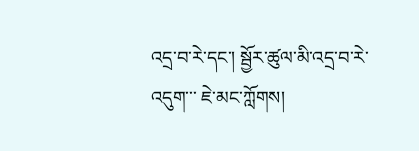འདྲ་བ་རེ་དང་། སྦྱོར་ཚུལ་མི་འདྲ་བ་རེ་འདུག་་་ ཇེ་མང་ཀློགས།